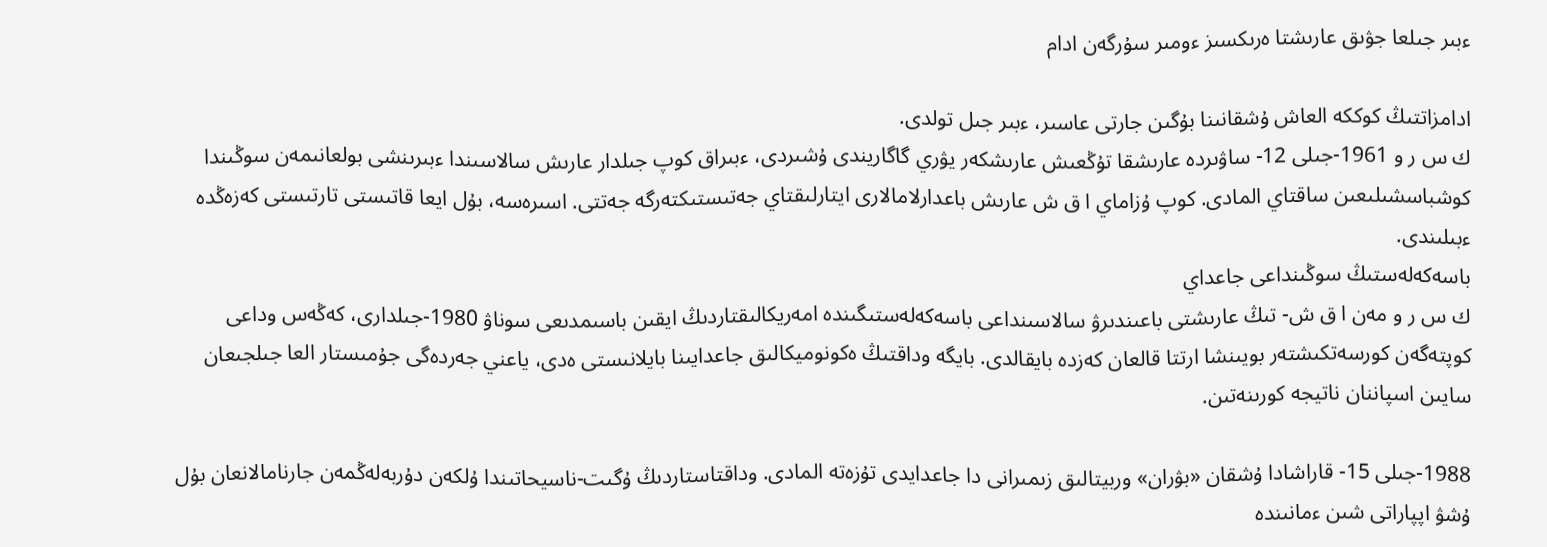ءبىر جىلعا جۋىق عارىشتا ەرىكسىز ءومىر سۇرگەن ادام

ادامزاتتىڭ كوككە العاش ۇشقانىنا بۇگىن جارتى عاسىر، ءبىر جىل تولدى.
ك س ر و 1961-جىلى 12- ساۋىردە عارىشقا تۇڭعىش عارىشكەر يۋري گاگاريندى ۇشىردى، ءبىراق كوپ جىلدار عارىش سالاسىندا ءبىرىنشى بولعانىمەن سوڭىندا كوشباسشىلىعىن ساقتاي المادى. كوپ ۇزاماي ا ق ش عارىش باعدارلامالارى ايتارلىقتاي جەتىستىكتەرگە جەتتى. اسىرەسە، بۇل ايعا قاتىستى تارتىستى كەزەڭدە ءبىلىندى.
باسەكەلەستىڭ سوڭىنداعى جاعداي
ك س ر و مەن ا ق ش- تىڭ عارىشتى باعىندىرۋ سالاسىنداعى باسەكەلەستىگىندە امەريكالىقتاردىڭ ايقىن باسىمدىعى سوناۋ 1980-جىلدارى، كەڭەس وداعى كوپتەگەن كورسەتكىشتەر بويىنشا ارتتا قالعان كەزدە بايقالدى. بايگە وداقتىڭ ەكونوميكالىق جاعدايىنا بايلانىستى ەدى، ياعني جەردەگى جۇمىستار العا جىلجىعان سايىن اسپاننان ناتيجە كورىنەتىن.

1988-جىلى 15- قاراشادا ۇشقان «بۋران» وربيتالىق زىمىرانى دا جاعدايدى تۇزەتە المادى. وداقتاستاردىڭ ۇگىت-ناسيحاتىندا ۇلكەن دۇربەلەڭمەن جارنامالانعان بۇل ۇشۋ اپپاراتى شىن ءمانىندە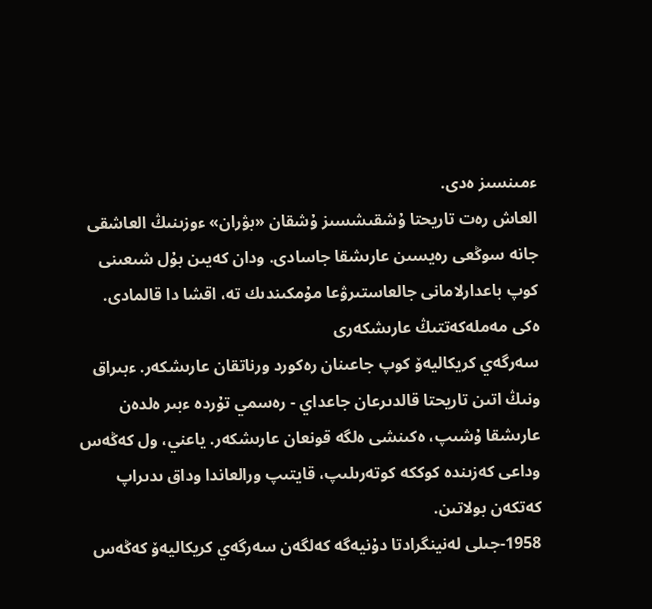ءمىنسىز ەدى.
العاش رەت تاريحتا ۇشقىشسىز ۇشقان «بۋران» ءوزىنىڭ العاشقى جانە سوڭعى رەيسىن عارىشقا جاسادى. ودان كەيىن بۇل شىعىنى كوپ باعدارلامانى جالعاستىرۋعا مۇمكىندىك تە، اقشا دا قالمادى.
ەكى مەملەكەتتىڭ عارىشكەرى
سەرگەي كريكاليەۆ كوپ جاعىنان رەكورد ورناتقان عارىشكەر. ءبىراق ونىڭ اتىن تاريحتا قالدىرعان جاعداي - رەسمي تۇردە ءبىر ەلدەن عارىشقا ۇشىپ، ەكىنشى ەلگە قونعان عارىشكەر. ياعني، ول كەڭەس وداعى كەزىندە كوككە كوتەرىلىپ، قايتىپ ورالعاندا وداق ىدىراپ كەتكەن بولاتىن.
1958-جىلى لەنينگرادتا دۇنيەگە كەلگەن سەرگەي كريكاليەۆ كەڭەس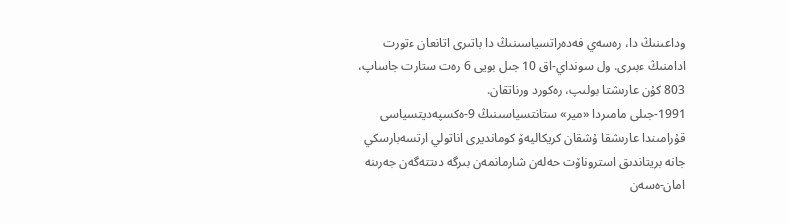وداعىنىڭ دا، رەسەي فەدەراتسياسىنىڭ دا باتىرى اتانعان ءتورت ادامنىڭ ءبىرى. ول سونداي-اق 10 جىل بويى 6 رەت ستارت جاساپ، 803 كۇن عارىشتا بولىپ، رەكورد ورناتقان.
1991-جىلى مامىردا «مير» ستانتسياسىنىڭ 9-ەكسپەديتسياسى قۇرامىندا عارىشقا ۇشقان كريكاليەۆ كومانديرى اناتولي ارتسەبارسكي جانە بريتاندىق استروناۆت حەلەن شارمانمەن بىرگە دىتتەگەن جەرىنە امان-ەسەن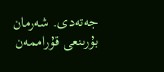جەتەدى. شەرمان بۇرىنعى قۇراممەن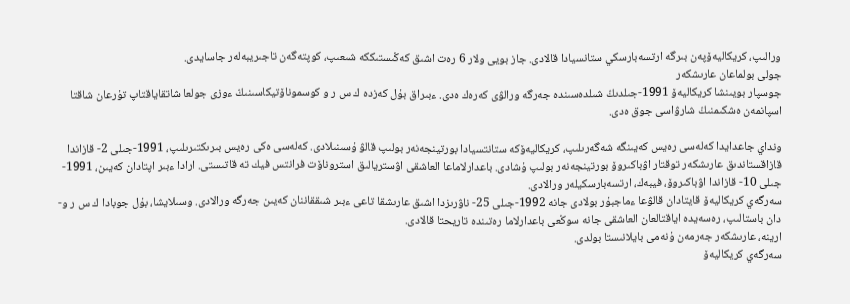ورالىپ، كريكاليەۆپەن بىرگە ارتسەبارسكي ستانسيادا قالادى. جاز بويى ولار 6 رەت اشىق كەڭىستىككە شىعىپ، كوپتەگەن تاجىريبەلەر جاسايدى.
جولى بولماعان عارىشكەر
جوسپار بويىنشا كريكاليەۆ 1991-جىلدىڭ شىلدەسىندە جەرگە ورالۋى كەرەك ەدى. ءبىراق بۇل كەزدە ك س ر و كوسموناۆتيكاسىنىڭ ءوزى جولعا شاتقاياقتاپ تۇرعان شاقتا اسپانمەن ەشكىمنىڭ شارۋاسى جوق ەدى.

ونداي جاعدايدا كەلەسى رەيس كەيىنگە شەگەرىلىپ، كريكاليەۆكە ستانتسيادا بورتينجەنەر بولىپ قالۋ ۇسىنىلادى. كەلەسى ەكى رەيس بىرىكتىرىلىپ، 1991-جىلى 2- قازاندا قازاقستاندىق عارىشكەر توقتار اۋباكىروۆ بورتينجەنەر بولىپ ۇشادى. باعدارلاماعا العاشقى اۋستريالىق استروناۆت فرانتس فيك تە قاتىستى. ارادا ءبىر اپتادان كەيىن، 1991-جىلى 10- قازاندا اۋباكىروۆ، فيبەك، ارتسەبارسكيلەر ورالادى.
سەرگەي كريكاليەۆ قايتادان قالۋعا ءماجبۇر بولادى جانە 1992-جىلى 25- ناۋرىزدا اشىق عارىشقا تاعى ءبىر شىققاننان كەيىن جەرگە ورالادى. وسىلايشا، بۇل جوبادا ك س ر و- دان باستالىپ، رەسەيدە اياقتالعان العاشقى جانە سوڭعى باعدارلاما رەتىندە تاريحتا قالادى.
ارينە، عارىشكەر جەرمەن ۇنەمى بايلانىستا بولدى.
سەرگەي كريكاليەۆ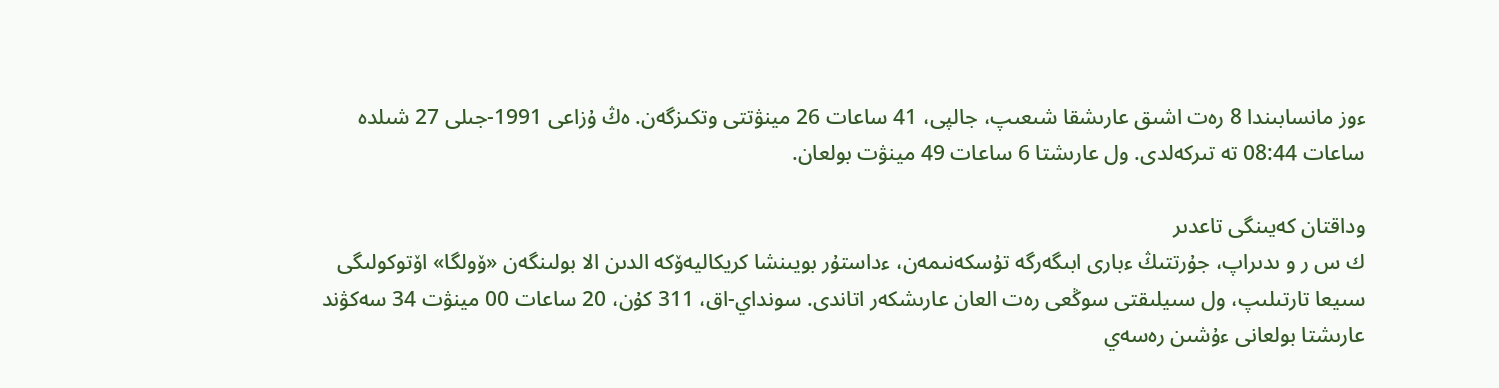ءوز مانسابىندا 8 رەت اشىق عارىشقا شىعىپ، جالپى، 41 ساعات 26 مينۋتتى وتكىزگەن. ەڭ ۇزاعى 1991-جىلى 27 شىلدە ساعات 08:44 تە تىركەلدى. ول عارىشتا 6 ساعات 49 مينۋت بولعان.

وداقتان كەيىنگى تاعدىر
ك س ر و ىدىراپ، جۇرتتىڭ ءبارى ابىگەرگە تۇسكەنىمەن، ءداستۇر بويىنشا كريكاليەۆكە الدىن الا بولىنگەن «ۆولگا» اۆتوكولىگى سىيعا تارتىلىپ، ول سىيلىقتى سوڭعى رەت العان عارىشكەر اتاندى. سونداي-اق، 311 كۇن، 20 ساعات 00 مينۋت 34 سەكۋند عارىشتا بولعانى ءۇشىن رەسەي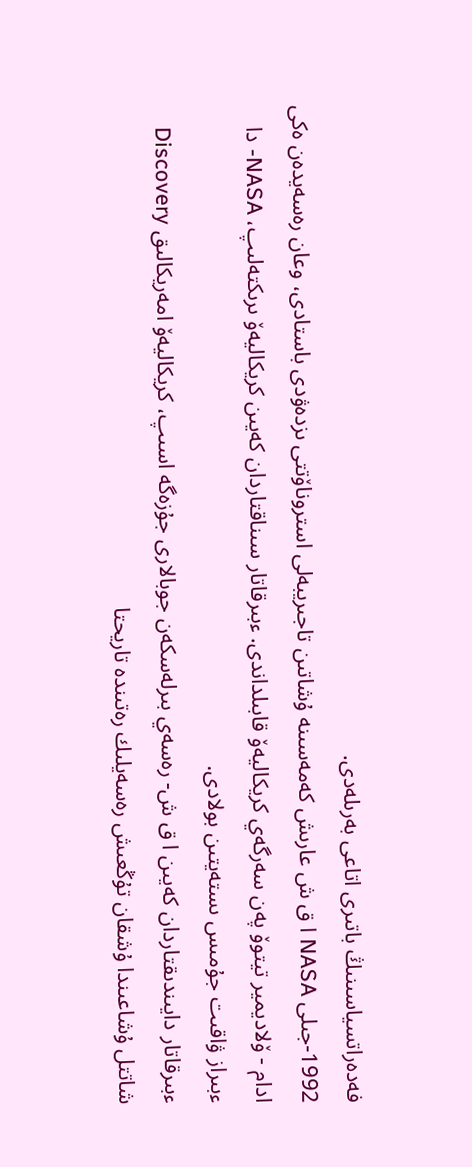فەدەراتسياسىنىڭ باتىرى اتاعى بەرىلەدى.
1992-جىلى NASA ا ق ش عارىش كەمەسىنە ۇشاتىن تاجىريبەلى استروناۆتتى ىزدەۋدى باستادى، وعان رەسەيدەن ەكى ادام - ۆلاديمير تيتوۆ پەن سەرگەي كريكاليەۆ قابىلداندى. ءبىرقاتار سىناقتاردان كەيىن كريكاليەۆ ىرىكتەلىپ، NASA- دا ءبىراز ۋاقىت جۇمىس ىستەيتىن بولادى.
ءبىرقاتار دايىندىقتاردان كەيىن ا ق ش- رەسەي بىرلەسكەن جوبالارى جۇزەگە اسىپ، كريكاليەۆ امەريكالىق Discovery شاتتل ۇشاعىندا ۇشقان تۇڭعىش رەسەيلىك رەتىندە تاريحتا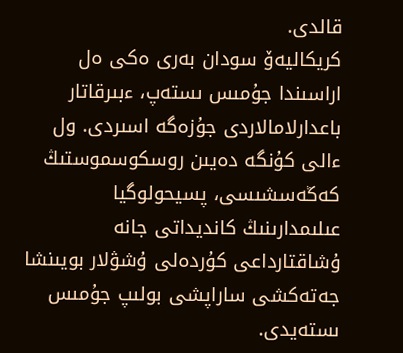قالدى.
كريكاليەۆ سودان بەرى ەكى ەل اراسىندا جۇمىس ىستەپ، ءبىرقاتار باعدارلامالاردى جۇزەگە اسىردى. ول ءالى كۇنگە دەيىن روسكوسموستىڭ كەڭەسشىسى، پسيحولوگيا عىلىمدارىنىڭ كانديداتى جانە ۇشاقتارداعى كۇردەلى ۇشۋلار بويىنشا جەتەكشى ساراپشى بولىپ جۇمىس ىستەيدى.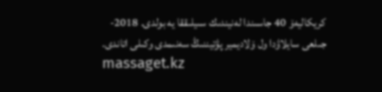كريكاليەۆ 40 جاسىندا لەنيندىك سىيلىققا يە بولدى. 2018-جىلعى سايلاۋدا ول ۆلاديمير پۋتيننىڭ سەنىمدى وكىلى اتاندى.
massaget.kz